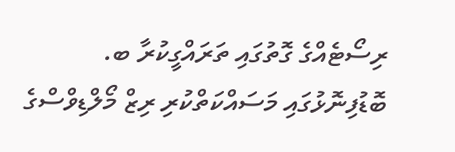ރިސޯޓެއްގެ ގޮތުގައި ތަރައްގީކުރާ ބ. ބޮޑުފިނޮޅުގައި މަސައްކަތްކުރި ރިޒް މޯލްޑިވްސްގެ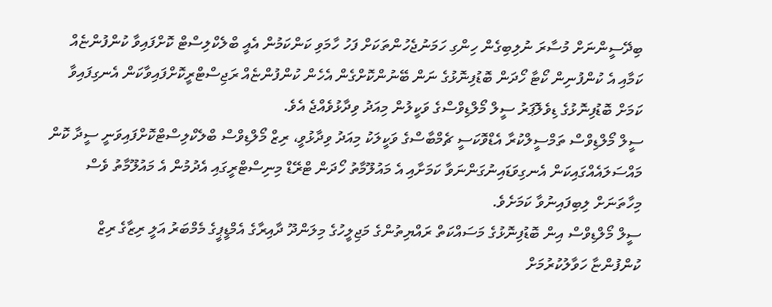ބިދޭސީންނަށް މުސާރަ ނުލިބިގެން ހިންގި ހަމަނުޖެހުންތަކަށް ފަހު ހާމަވި ކަންކަމުން އެއީ ބްލެކްލިސްޓް ކޮށްފައިވާ ކުންފުންޏެއް ކަމާއި އެ ކުންފުނިން ކޯޓާ ހޯދަން ބޮޑުފިނޮޅުގެ ނަން ބޭނުންކޮށްގެން އެހެން ކުންފުންޏެއް ރަޖިސްޓްރީކޮށްފައިވާކަން އެނގިފައިވާ ކަމަށް ބޮޑުފިނޮޅުގެ ޑިވެލޮޕަރު ސީލް މޯލްޑިވްސްގެ ވަކީލުން މިއަދު ވިދާޅުވެއްޖެ އެވެ.
ސީލް މޯލްޑިވްސް ތަމްސީލްކުރާ އެޑްވޮކަސީ ޗެމްބާސްގެ ވަކީލަކު މިއަދު ވިދާޅުވީ، ރިޒް މޯލްޑިވްސް ބްލެކްލިސްޓްކޮށްފައިވަނީ ސީދާ ކޮން މައްސަލައެއްގައިކަން އެނގިވަޑައިނުގަންނަވާ ކަމަށާއި އެ މައުލޫމާތު ހޯދަން ޓްރޭޑް މިނިސްޓްރީގައި އެދުމުން އެ މައުލޫމާތު ވެސް މިހާތަނަށް ލިބިފައިނުވާ ކަމަށެވެ.
ސީލް މޯލްޑިވްސް އިން ބޮޑުފިނޮޅުގެ މަސައްކަތް ރައްޔިތުންގެ މަޖިލީހުގެ މިލަންދޫ ދާއިރާގެ އެމްޑީޕީގެ މެމްބަރު އަލީ ރިޒާގެ ރިޒް ކުންފުންޏާ ހަވާލުކުރުމަށް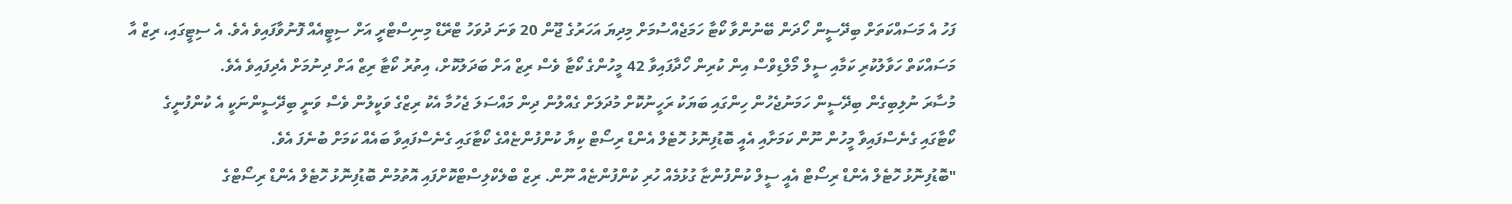ފަހު އެ މަސައްކަތަށް ބިދޭސީން ހޯދަން ބޭނުންވާ ކޯޓާ ހަމަޖެއްސުމަށް މިދިޔަ އަހަރުގެ ޖޫން 20 ވަނަ ދުވަހު ޓްރޭޑް މިނިސްޓްރީ އަށް ސިޓީއެއް ފޮނުވާފައިވެ އެވެ. އެ ސިޓީގައި، ރިޒް އާ މަސައްކަތް ހަވާލުކުރި ކަމާއި ސީލް މޯލްޑިވްސް އިން ކުރިން ހޯދާފައިވާ 42 މީހުންގެ ކޯޓާ ވެސް ރިޒް އަށް ބަދަލުކޮށް، އިތުރު ކޯޓާ ރިޒް އަށް ދިނުމަށް އެދިފައިވެ އެވެ.
މުސާރަ ނުލިބިގެން ބިދޭސީން ހަމަނުޖެހުން ހިންގައި ބަޔަކު ރަހީނުކޮށް މުދަލަށް ގެއްލުން ދިން މައްސަލަ ޖެހުމާ އެކު ރިޒްގެ ވަކީލުން ވެސް ވަނީ ބިދޭސީންނަކީ އެ ކުންފުނީގެ ކޯޓާގައި ގެނެސްފައިވާ މީހުން ނޫން ކަމަށާއި އެއީ ބޮޑުފިނޮޅު ހޮޓެލް އެންޑް ރިސޯޓް ކިޔާ ކުންފުންޏެއްގެ ކޯޓާގައި ގެނެސްފައިވާ ބައެއް ކަމަށް ބުނެފަ އެވެ.
"ބޮޑުފިނޮޅު ހޮޓެލް އެންޑް ރިސޯޓް އެއީ ސީލް ކުންފުންޏާ ގުޅުމެއް ހުރި ކުންފުންޏެއް ނޫން. ރިޒް ބްލެކްލިސްޓްކޮށްފައި އޮތުމުން ބޮޑުފިނޮޅު ހޮޓެލް އެންޑް ރިސޯޓްގެ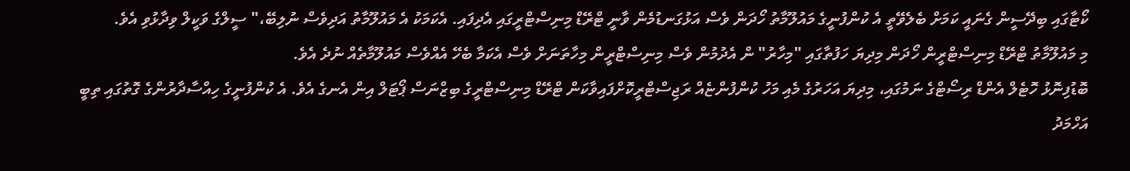ކޯޓާގައި ބިދޭސީން ގެނައީ ކަމަށް ބެލެވޭތީ އެ ކުންފުނީގެ މައުލޫމާތު ހޯދަން ވެސް އަޅުގަނޑުމެން ވާނީ ޓްރޭޑް މިނިސްޓްރީގައި އެދިފައި. އެކަމަކު އެ މައުލޫމާތު އަދިވެސް ނުލިބޭ،" ސީލްގެ ވަކީލް ވިދާޅުވި އެވެ.
މި މައުލޫމާތު ޓްރޭޑް މިނިސްޓްރީން ހޯދަން މިދިޔަ ހަފުތާގައި "މިހާރު" ން އެދުމުން ވެސް މިނިސްޓްރީން މިހާތަނަށް ވެސް އެކަމާ ބެހޭ އެއްވެސް މައުލޫމާތެއް ނުދެ އެވެ.
ބޮޑުފިނޮޅު ހޮޓެލް އެންޑް ރިސޯޓްގެ ނަމުގައި، މިދިޔަ އަހަރުގެ މެއި މަހު ކުންފުންޏެއް ރަޖިސްޓްރީކޮށްފައިވާކަން ޓްރޭޑް މިނިސްޓްރީގެ ބިޒްނަސް ޕޯޓަލް އިން އެނގެ އެވެ. އެ ކުންފުނީގެ ހިއްސާދާރުންގެ ގޮތުގައި ތިބީ އަހްމަދު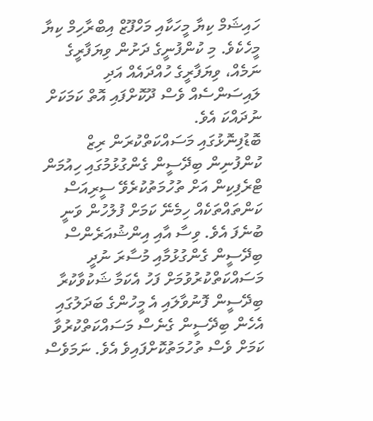ހައިޝަމް ކިޔާ މީހަކާއި މަހްފޫޒް އިބްރާހިމް ކިޔާ މީހެކެވެ. މި ކުންފުނީގެ ދަށުން ވިޔަފާރީގެ ނަމެއް، ވިޔަފާރީގެ ހުއްދައެއް އަދި ލައިސަންސެއް ވެސް ދޫކޮށްފައި އޮތް ކަމަކަށް ނުދައްކަ އެވެ.
ބޮޑުފިނޮޅުގައި މަސައްކަތްކުރަން ރިޒް ކުންފުނިން ބިދޭސީން ގެންގުޅުމުގައި ހިއުމަން ޓްރެފިކިން އަށް ތުހުމަތުކުރެވޭ ސީރިއަސް ކަންތައްތަކެއް ހިމެނޭ ކަމަށް ފުލުހުން ވަނީ ބުނެފަ އެވެ. ވިސާ އާއި އިންޝުއަރެންސް ބިދޭސީން ގެންގުޅުމާއި މުސާރަ ނުދީ މަސައްކަތްކުރުވުމަށް ފަހު އެކަމާ ޝަކުވާކުރާ ބިދޭސީން ފޮނުވާލައި އެ މީހުންގެ ބަދަލުގައި އެހެން ބިދޭސީން ގެނެސް މަސައްކަތްކުރުވާ ކަމަށް ވެސް ތުހުމަތުކޮށްފައިވެ އެވެ. ނަމަވެސް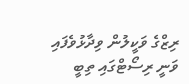ރިޒްގެ ވަކީލުން ވިދާޅުވެފައި ވަނީ ރިސޯޓްގައި ތިބީ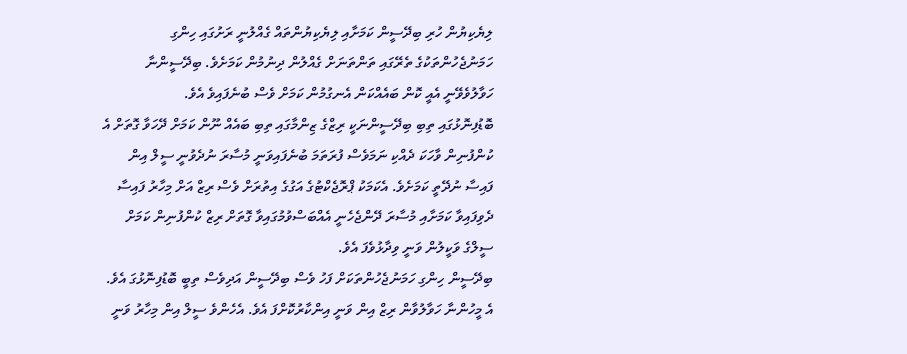ލިޔެކިޔުން ހުރި ބިދޭސީން ކަމަށާއި ލިޔެކިޔުންތައް ގެއްލުނީ ރަށުގައި ހިންގި ހަމަނުޖެހުންތަކުގެ ތެރޭގައި ތަންތަނަށް ގެއްލުން ދިނުމުން ކަމަށެވެ. ބިދޭސީންނާ ހަވާލުވެވޭނީ އެއީ ކޮން ބައެއްކަން އެނގުމުން ކަމަށް ވެސް ބުނެފައިވެ އެވެ.
ބޮޑުފިނޮޅުގައި ތިބި ބިދޭސީންނަކީ ރިޒްގެ ޒިންމާގައި ތިބި ބައެއް ނޫން ކަމަށް ދޭހަވާ ގޮތަށް އެ ކުންފުނިން ވާހަކަ ދެއްކި ނަމަވެސް ފުރަތަމަ ބުނެފައިވަނީ މުސާރަ ނުދެވުނީ ސީލް އިން ފައިސާ ނުދޭތީ ކަމަށެވެ. އެކަމަކު ޕްރޮޖެކްޓުގެ އަގުގެ އިތުރަށް ވެސް ރިޒް އަށް މިހާރު ފައިސާ ދެވިފައިވާ ކަމަށާއި މުސާރަ ދޭންޖެހެނީ އެއްބަސްވުމުގައިވާ ގޮތަށް ރިޒް ކުންފުނިން ކަމަށް ސީލްގެ ވަކީލުން ވަނީ ވިދާޅުވެފަ އެވެ.
ބިދޭސީން ހިންގި ހަމަނުޖެހުންތަކަށް ފަހު ވެސް ބިދޭސީން އަދިވެސް ތިބީ ބޮޑުފިނޮޅުގަ އެވެ. އެ މީހުންނާ ހަވާލުވާން ރިޒް އިން ވަނީ އިންކާރުކޮށްފަ އެވެ. އެހެންވެ ސީލް އިން މިހާރު ވަނީ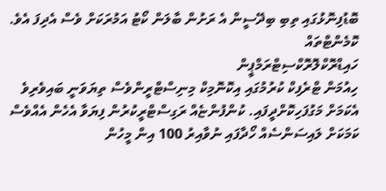ބޮޑުފިނޮޅުގައި ތިބި ބިދޭސީން އެ ރަށުން ބާލަން ކޯޓު އަމުރަކަށް ވެސް އެދިފަ އެވެ.
ކޮމެންޓްތައް
ހައިޑްރޮކްލޮރޮކްސިޓްރަމްޕީން
ހިއުމަން ޓްރެފިކް ކުރުމުގައި އިކޮނޮމިކް މިނިސްޓްރީންވެސް ތިޔަވަނީ ބައިވެރިވެ އެކަމަށް މަގުފަހިކޮށްދީފައި. ކުންފުންޏެއް ރަގިސްޓްރީކުރުން ފިޔަވާ އެހެން އެއްވެސް ކަމަކަށް ލައިސަންސެއް ހޯދާފައި ނުވާއިރު 100 އިން މީހުން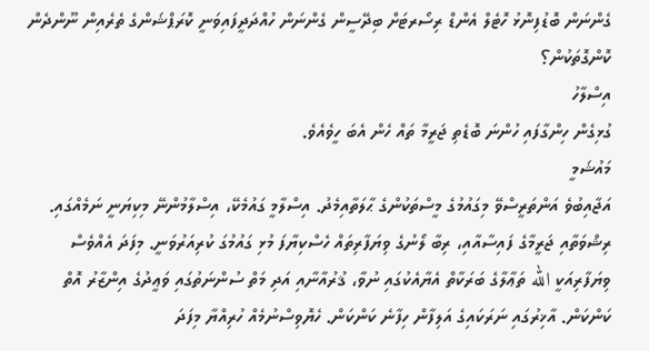ގެންނަން ބޮޑުފިނޮޅު ހޮޓެލް އެންޑް ރިސޯރޓަށް ބިދޭސީން ގެންނަން ހުއްދަދީފައިވަނީ ކޮރަޕްޝަންގެ ތެރެއިން ނޫންދެން ކޮންގޮތަކުން؟
އިސްލާހު
ގުޅިގެން ހިންގާފައި ހުންނަ ބޮޑެތި ޖަރީމާ ތައް ހެން އެބަ ހީވެއެވެ.
މައުޝަމީ
އަޖާއިބުވެ އަންތަރީސްވޭ މިގައުމުގެ މީސްތަކުންގެ ޙާލަތާއިމެދު. އިސްލާމީ ގައުމެކޭ، އިސްލާމުންނޭ މިކިޔަނީ ނަމެއްގައި. ރިޝްވަތާއި ޖަރީމާގެ ފައިސާއާއި، ރިބާ ލޯނުގެ ވިޔަފާރިތައް ހެސްކިޔާފަ މުޅި ގައުމުގަ ކުރިއަރުވަނީ. މިފަދަ އެއްވެސް ވިޔަފާރިއަކީ الله ތަޢާލާގެ ބަރަކާތް އެޔާއެކުގައި ނުވާ، ޤުރުއާނާއި އަދި މަތް ސުންނަތުގައި ވަޢީދުގެ އިންޒާރު އޮތް ކަންކަން. އާޚިރުގައި ނަރަކައިގެ އަލިފާން ހިފާނެ ކަންކަން. ހެޔޮވިސްނުމެއް ހުރިއްޔާ މިފަދަ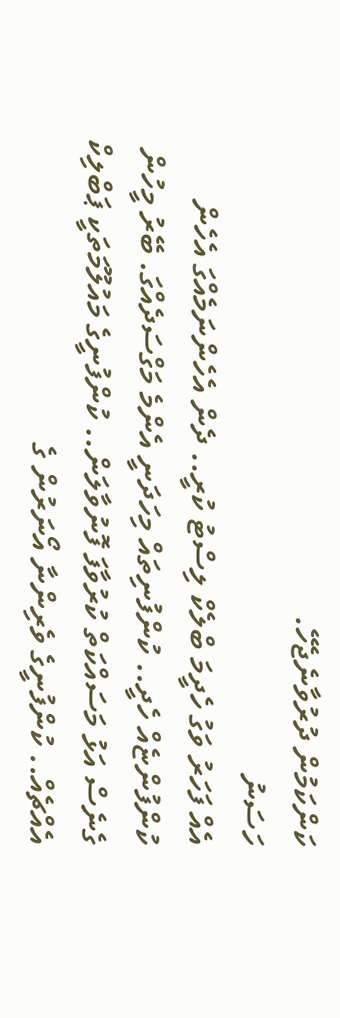ކަންކަމުން ދުރުވާނެޖެހޭ.
ހަސަނު
އެއް ފަހަރު ވަގު ހެދީމަ ބްލެކް ލިސްޓު ކުރީ.. ދެން އެހެންނަމެއްގަ އެހެން ކުންފުންޏެއް ހެދީ.. ކުންފުނިތައް މިހަދަނީ އެންމެ މަގްސަދެއްގަ. ބޭރު މީހުން ގެނެސް އަޅު މަސައްކަތް ކުރުވާފަ ފޮނުވާލަން.. ކުންފުނީގެ މައުލޫމަތަކީ ޕަބްލިކް އެއްޗެއް.. ކުންފުނީގެ ވެރިންނާ އޯނަރުން ގެ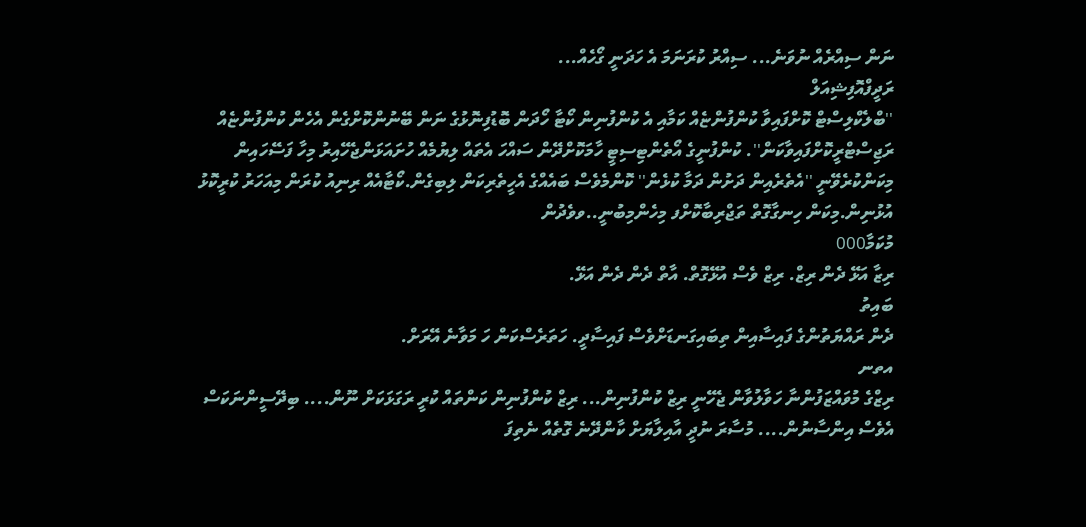ނަން ސިއްރެއް ނުވަނެ... ސިއްރު ކުރަނަމަ އެ ހަދަނީ ގޯހެއް...
ރަދީފްއޮފިޝިއަލް
''ބްލެކްލިސްޓް ކޮށްފައިވާ ކުންފުންޏެއް ކަމާއި އެ ކުންފުނިން ކޯޓާ ހޯދަން ބޮޑުފިނޮޅުގެ ނަން ބޭނުންކޮށްގެން އެހެން ކުންފުންޏެއް ރަޖިސްޓްރީކޮށްފައިވާކަން''. ކުންފުނީގެ އޯތެންޓިސިޓީ ހާމަކޮށްދޭން ސައްހަ އެތައް ލިޔުމެއް ހުށައަޅަންޖެހޭއިރު މިހާ ފަސޭހައިން މިކަންކުރެވޭނީ ''އެތެރެއިން ދަށުން ދަމާ ކުޅެން'' ކޮންމެވެސް ބައެއްގެ އެހީތެރިކަން ލިބިގެން.ކޯޓާއެއް ރިނިއު ކުރަން މިއަހަރު ކުރީކޮޅު އުޅުނިން.މިކަން ހިނގާގޮތް ތަޖްރިބާކޮށްފ މިހެންމިބުނީ..ވވެދުން
މުކަމާ000
ރިޒާ އަޅޭ ދެން ރިޒް. ރިޒް ވެސް އުޅޭގޮތް. އާތް ދެން ދެން އަޅޭ.
ބައިތު
ދެން ރައްޔަތުންގެ ފައިސާއިން ތިބައިގަނޑަށްވެސް ފައިސާދީ. ހަތަރެސްކަން ހަ މަވާނެ އޭރަށް.
އތނ
ރިޒްގެ މުވައްޒަފުންނާ ހަވާލުވާން ޖެހޭނީ ރިޒް ކުންފުނިން... ރިޒް ކުންފުނިން ކަންތައް ކުރީ ރަގަޅަކަށް ނޫން.... ބިދޭސީންނަކަސް އެވެސް އިންސާނުން.... މުސާރަ ނުދީ އާއިލާޔަށް ކާންދޭނެ ގޮތެއް ނެތިފަ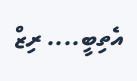އެތިބީ.... ރިޒް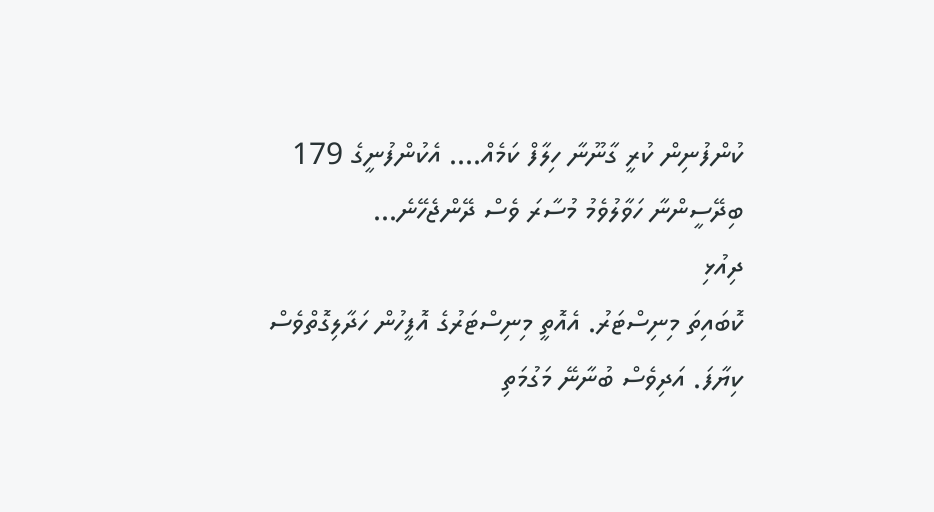ކުންފުނިން ކުރީ ގާނޫނާ ހިލާފް ކަމެއް.... އެކުންފުނީގެ 179 ބިދޭސީންނާ ހަވާލުވެމު މުސާރަ ވެސް ދޭންޖެހޭނެ...
ދިއުޅި
ކޮބައިތަ މިނިސްޓަރު. އެއޮތީ މިނިސްޓަރުގެ އޮފީހުން ހަދާލިގޮތްވެސް ކިޔާފަ. އަދިވެސް ބުނާނޭ މަގުމަތި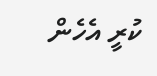ކުރީ އެހެން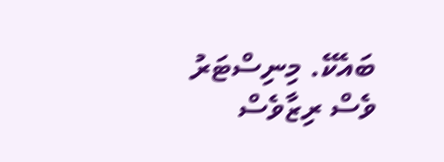ބައެކޭ. މިނިސްޓަރު ވެސް ރިޒާވެސް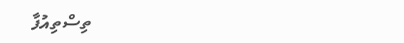ތިސްތިއުފާ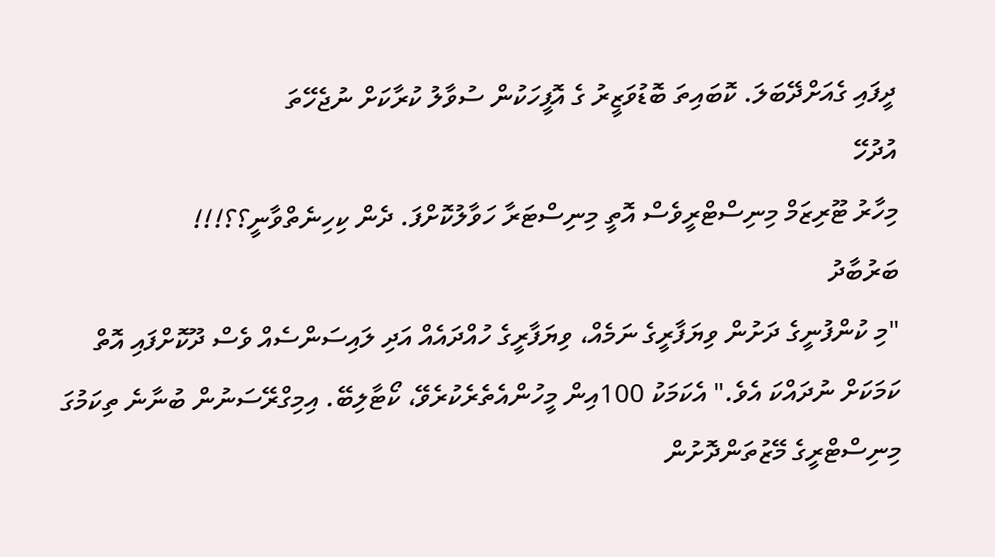ދީފައި ގެއަށްދޭބަލަ. ކޮބައިތަ ބޮޑުވަޒީރު ގެ އޮފީހަކުން ސުވާލު ކުރާކަށް ނުޖެހޭތަ
އުދުހޭ
މިހާރު ޓޫރިޒަމް މިނިސްޓްރީވެސް އޮތީ މިނިސްޓަރާ ހަވާލުކޮށްފަ. ދެން ކިހިނެތްވާނީ؟؟!!!
ބަރުބާދު
"މި ކުންފުނީގެ ދަށުން ވިޔަފާރީގެ ނަމެއް، ވިޔަފާރީގެ ހުއްދައެއް އަދި ލައިސަންސެއް ވެސް ދޫކޮށްފައި އޮތް ކަމަކަށް ނުދައްކަ އެވެ." އެކަމަކު 100އިން މީހުންއެތެރެކުރެވޭ، ކޯޓާލިބޭ. އިމިގްރޭސަނުން ބުނާނެ ތިކަމުގަ މިނިސްޓްރީގެ މޭޒުތަންދޮށުން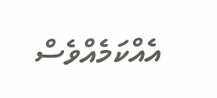އެއްކަމެއްވެސް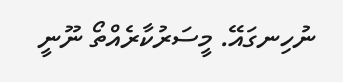ނުހިނގައޭ. މީސަރުކާރެއްތޯ ނޫނީ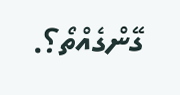ގޭންގެއްތޯ؟.